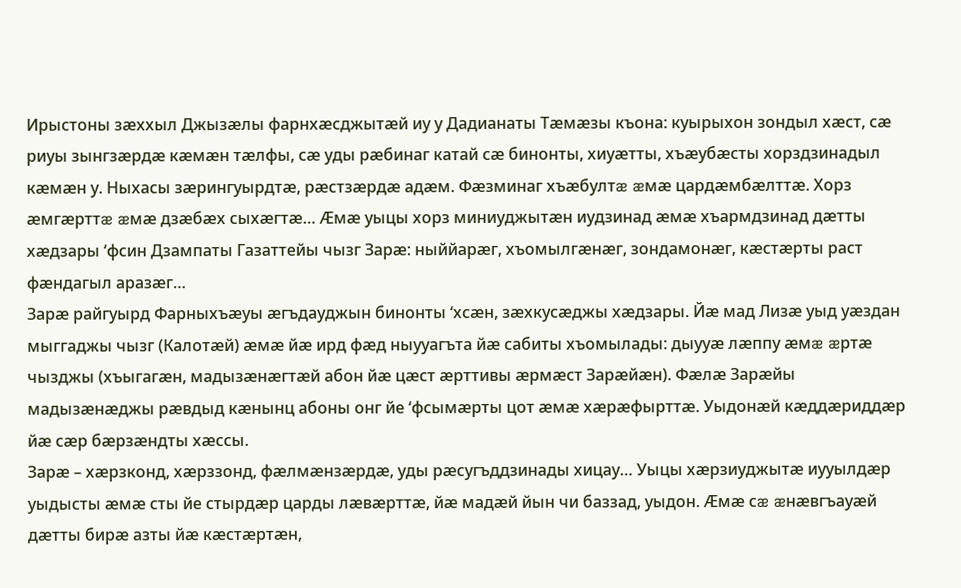Ирыстоны зæххыл Джызæлы фарнхæсджытæй иу у Дадианаты Тæмæзы къона: куырыхон зондыл хæст, сæ риуы зынгзæрдæ кæмæн тæлфы, сæ уды рæбинаг катай сæ бинонты, хиуæтты, хъæубæсты хорздзинадыл кæмæн у. Ныхасы зæрингуырдтæ, рæстзæрдæ адæм. Фæзминаг хъæбултæ æмæ цардæмбæлттæ. Хорз æмгæрттæ æмæ дзæбæх сыхæгтæ… Æмæ уыцы хорз миниуджытæн иудзинад æмæ хъармдзинад дæтты хæдзары ‘фсин Дзампаты Газаттейы чызг Зарæ: ныййарæг, хъомылгæнæг, зондамонæг, кæстæрты раст фæндагыл аразæг…
Зарæ райгуырд Фарныхъæуы æгъдауджын бинонты ‘хсæн, зæхкусæджы хæдзары. Йæ мад Лизæ уыд уæздан мыггаджы чызг (Калотæй) æмæ йæ ирд фæд ныууагъта йæ сабиты хъомылады: дыууæ лæппу æмæ æртæ чызджы (хъыгагæн, мадызæнæгтæй абон йæ цæст æрттивы æрмæст Зарæйæн). Фæлæ Зарæйы мадызæнæджы рæвдыд кæнынц абоны онг йе ‘фсымæрты цот æмæ хæрæфырттæ. Уыдонæй кæддæриддæр йæ сæр бæрзæндты хæссы.
Зарæ – хæрзконд, хæрззонд, фæлмæнзæрдæ, уды рæсугъддзинады хицау… Уыцы хæрзиуджытæ иууылдæр уыдысты æмæ сты йе стырдæр царды лæвæрттæ, йæ мадæй йын чи баззад, уыдон. Æмæ сæ æнæвгъауæй дæтты бирæ азты йæ кæстæртæн,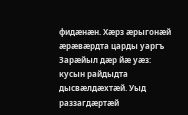фидæнæн. Хæрз æрыгонæй æрæвæрдта царды уаргъ Зарæйыл дæр йæ уæз: кусын райдыдта дысвæлдæхтæй. Уыд раззагдæртæй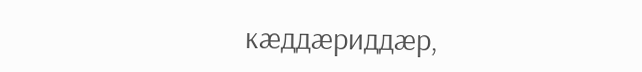кæддæриддæр,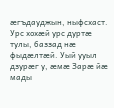æгъдауджын, ныфсхаст.
Урс хохæй урс дуртæ тулы, баззад нæ фыдæлтæй. Уый ууыл дзурæг у, æмæ Зарæ йæ мады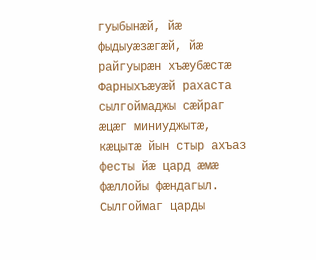гуыбынæй, йæ фыдыуæзæгæй, йæ райгуырæн хъæубæстæ Фарныхъæуæй рахаста сылгоймаджы сæйраг æцæг миниуджытæ, кæцытæ йын стыр ахъаз фесты йæ цард æмæ фæллойы фæндагыл.
Сылгоймаг царды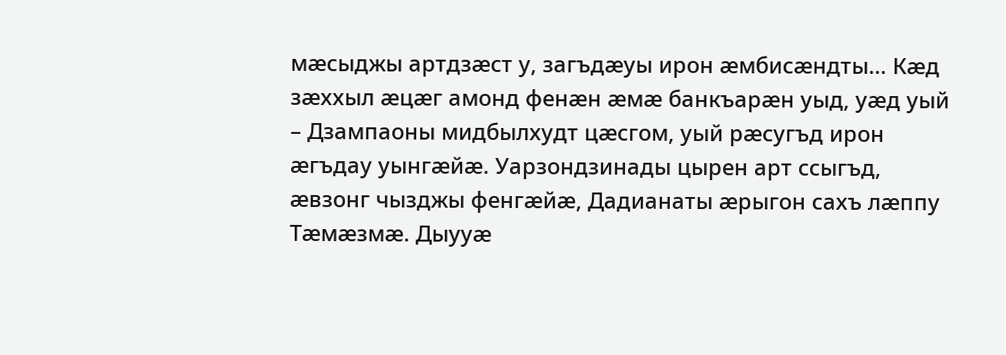мæсыджы артдзæст у, загъдæуы ирон æмбисæндты… Кæд зæххыл æцæг амонд фенæн æмæ банкъарæн уыд, уæд уый – Дзампаоны мидбылхудт цæсгом, уый рæсугъд ирон æгъдау уынгæйæ. Уарзондзинады цырен арт ссыгъд, æвзонг чызджы фенгæйæ, Дадианаты æрыгон сахъ лæппу Тæмæзмæ. Дыууæ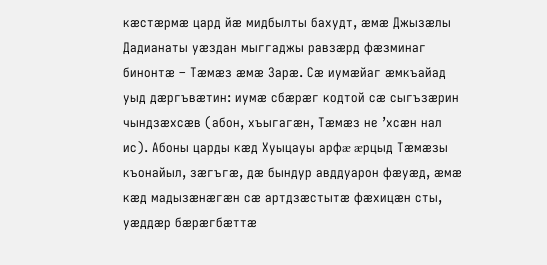кæстæрмæ цард йæ мидбылты бахудт, æмæ Джызæлы Дадианаты уæздан мыггаджы равзæрд фæзминаг бинонтæ – Тæмæз æмæ Зарæ. Сæ иумæйаг æмкъайад уыд дæргъвæтин: иумæ сбæрæг кодтой сæ сыгъзæрин чындзæхсæв (абон, хъыгагæн, Тæмæз не ’хсæн нал ис). Абоны царды кæд Хуыцауы арфæ æрцыд Тæмæзы къонайыл, зæгъгæ, дæ бындур авддуарон фæуæд, æмæ кæд мадызæнæгæн сæ артдзæстытæ фæхицæн сты, уæддæр бæрæгбæттæ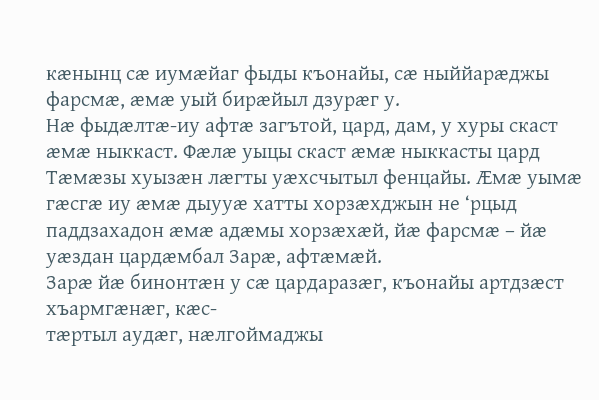кæнынц сæ иумæйаг фыды къонайы, сæ ныййарæджы фарсмæ, æмæ уый бирæйыл дзурæг у.
Нæ фыдæлтæ-иу афтæ загътой, цард, дам, у хуры скаст æмæ ныккаст. Фæлæ уыцы скаст æмæ ныккасты цард Тæмæзы хуызæн лæгты уæхсчытыл фенцайы. Æмæ уымæ гæсгæ иу æмæ дыууæ хатты хорзæхджын не ‘рцыд паддзахадон æмæ адæмы хорзæхæй, йæ фарсмæ – йæ уæздан цардæмбал Зарæ, афтæмæй.
Зарæ йæ бинонтæн у сæ цардаразæг, къонайы артдзæст хъармгæнæг, кæс-
тæртыл аудæг, нæлгоймаджы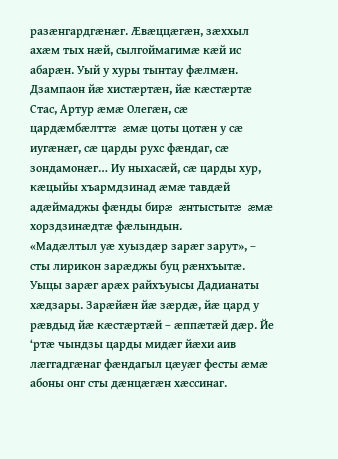разæнгардгæнæг. Æвæццæгæн, зæххыл ахæм тых нæй, сылгоймагимæ кæй ис абарæн. Уый у хуры тынтау фæлмæн. Дзампаон йæ хистæртæн, йæ кæстæртæ Стас, Артур æмæ Олегæн, сæ цардæмбæлттæ æмæ цоты цотæн у сæ иугæнæг, сæ царды рухс фæндаг, сæ зондамонæг… Иу ныхасæй, сæ царды хур, кæцыйы хъармдзинад æмæ тавдæй адæймаджы фæнды бирæ æнтыстытæ æмæ хорздзинæдтæ фæлындын.
«Мадæлтыл уæ хуыздæр зарæг зарут», – сты лирикон зарæджы буц рæнхъытæ. Уыцы зарæг арæх райхъуысы Дадианаты хæдзары. Зарæйæн йæ зæрдæ, йæ цард у рæвдыд йæ кæстæртæй – æппæтæй дæр. Йе ‘ртæ чындзы царды мидæг йæхи аив лæггадгæнаг фæндагыл цæуæг фесты æмæ абоны онг сты дæнцæгæн хæссинаг.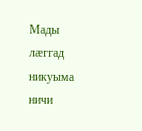Мады лæггад никуыма ничи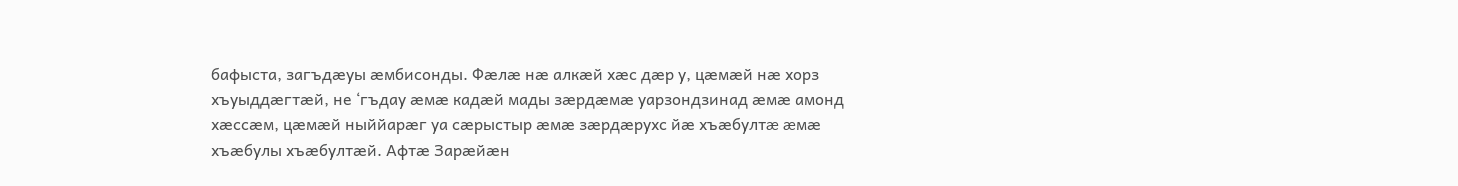бафыста, загъдæуы æмбисонды. Фæлæ нæ алкæй хæс дæр у, цæмæй нæ хорз хъуыддæгтæй, не ‘гъдау æмæ кадæй мады зæрдæмæ уарзондзинад æмæ амонд хæссæм, цæмæй ныййарæг уа сæрыстыр æмæ зæрдæрухс йæ хъæбултæ æмæ хъæбулы хъæбултæй. Афтæ Зарæйæн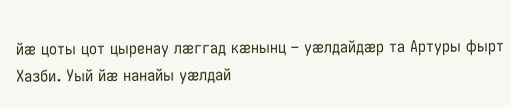йæ цоты цот цыренау лæггад кæнынц – уæлдайдæр та Артуры фырт Хазби. Уый йæ нанайы уæлдай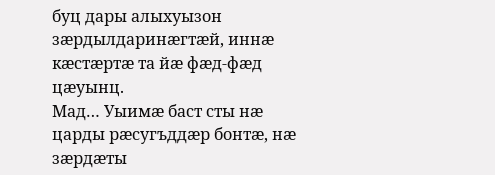буц дары алыхуызон зæрдылдаринæгтæй, иннæ
кæстæртæ та йæ фæд-фæд цæуынц.
Мад… Уыимæ баст сты нæ царды рæсугъддæр бонтæ, нæ зæрдæты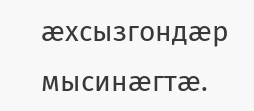æхсызгондæр мысинæгтæ.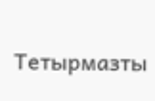Тетырмазты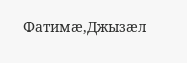Фатимæ,Джызæл